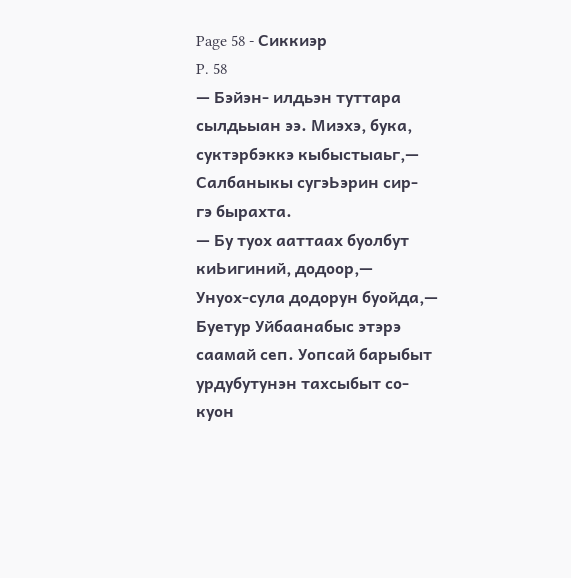Page 58 - Сиккиэр
P. 58
— Бэйэн- илдьэн туттара сылдьыан ээ. Миэхэ, бука,
суктэрбэккэ кыбыстыаьг,— Салбаныкы сугэЬэрин сир-
гэ бырахта.
— Бу туох ааттаах буолбут киЬигиний, додоор,—
Унуох-сула додорун буойда,— Буетур Уйбаанабыс этэрэ
саамай сеп. Уопсай барыбыт урдубутунэн тахсыбыт со-
куон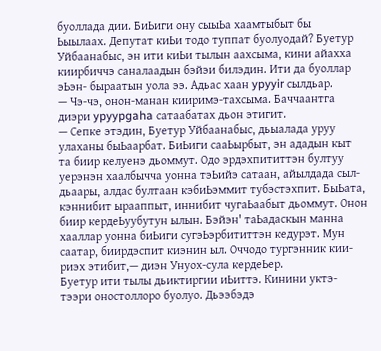буоллада дии. БиЬиги ону сыыЬа хаамтыбыт бы
Ьыылаах. Депутат киЬи тодо туппат буолуодай? Буетур
Уйбаанабыс, эн ити киЬи тылын аахсыма, кини айахха
киирбиччэ саналаадын бэйэи билэдин. Ити да буоллар
эЬэн- быраатын уола ээ. Адьас хаан ypyyir сылдьар.
— Чэ-чэ, онон-манан кииримэ-тахсыма. Баччаантга
диэри ypyypgaha сатаабатах дьон этигит.
— Сепке этэдин, Буетур Уйбаанабыс, дьыалада уруу
улаханы быЬаарбат. БиЬиги сааЬырбыт, эн ададын кыт
та биир келуенэ дьоммут. Одо эрдэхпититтэн бултуу
уерэнэн хаалбычча уонна тэЬийэ сатаан, айылдада сыл-
дьаары, алдас бултаан кэбиЬэммит тубэстэхпит. БыЬата,
кэннибит ырааппыт, иннибит чугаЬаабыт дьоммут. Онон
биир кердеЬуубутун ылын. Бэйэн' таЬадаскын манна
хааллар уонна биЬиги сугэЬэрбититтэн кедурэт. Мун
саатар, биирдэспит киэнин ыл. Оччодо тургэнник кии-
риэх этибит,— диэн Унуох-сула кердеЬер.
Буетур ити тылы дьиктиргии иЬиттэ. Кинини уктэ-
тээри оностоллоро буолуо. Дьээбэдэ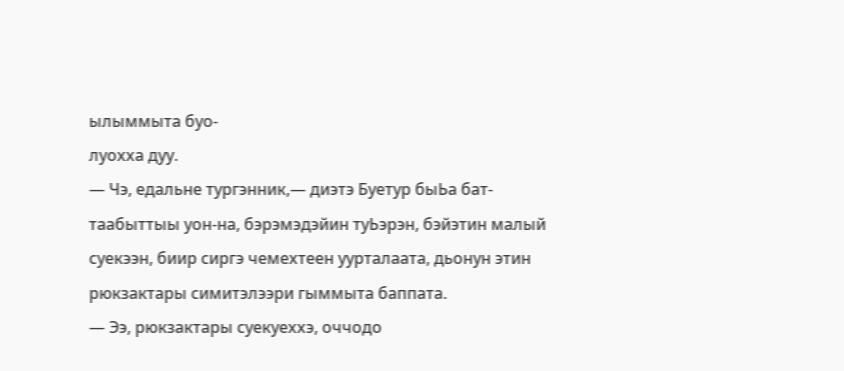ылыммыта буо-
луохха дуу.
— Чэ, едальне тургэнник,— диэтэ Буетур быЬа бат-
таабыттыы уон-на, бэрэмэдэйин туЬэрэн, бэйэтин малый
суекээн, биир сиргэ чемехтеен уурталаата, дьонун этин
рюкзактары симитэлээри гыммыта баппата.
— Ээ, рюкзактары суекуеххэ, оччодо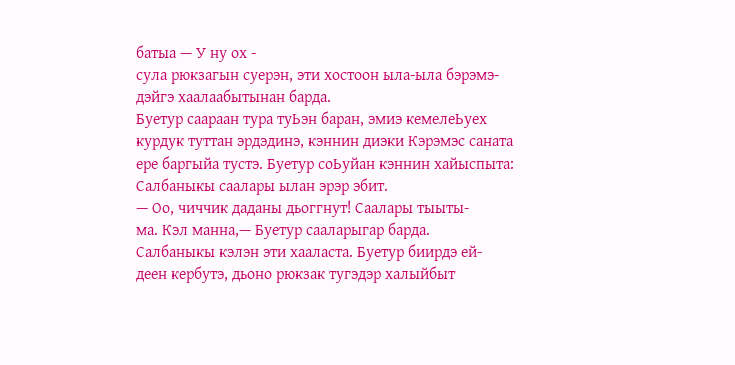батыа — У ну ох -
сула рюкзагын суерэн, эти хостоон ыла-ыла бэрэмэ-
дэйгэ хаалаабытынан барда.
Буетур саараан тура туЬэн баран, эмиэ кемелеЬуех
курдук туттан эрдэдинэ, кэннин диэки Кэрэмэс саната
ере баргыйа тустэ. Буетур соЬуйан кэннин хайыспыта:
Салбаныкы саалары ылан эрэр эбит.
— Оо, чиччик даданы дьоггнут! Саалары тыыты-
ма. Кэл манна,— Буетур сааларыгар барда.
Салбаныкы кэлэн эти хааласта. Буетур биирдэ ей-
деен кербутэ, дьоно рюкзак тугэдэр халыйбыт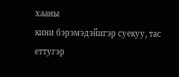хааны
кини бэрэмэдэйигэр суекуу, тас еттугэр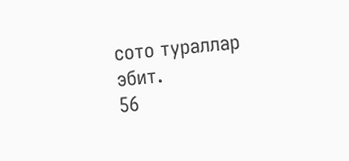сото тураллар
эбит.
56